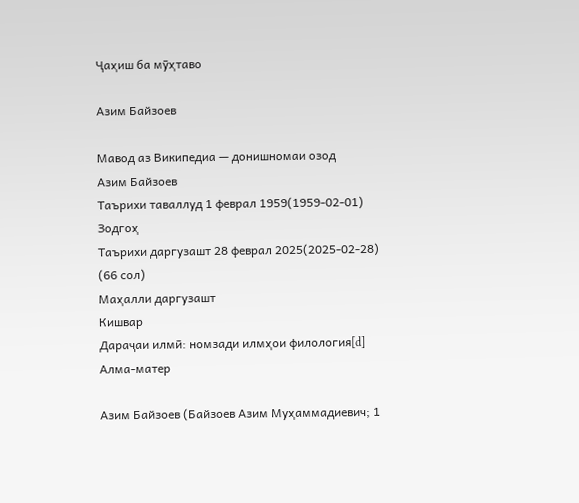Ҷаҳиш ба мӯҳтаво

Азим Байзоев

Мавод аз Википедиа — донишномаи озод
Азим Байзоев
Таърихи таваллуд 1 феврал 1959(1959-02-01)
Зодгоҳ
Таърихи даргузашт 28 феврал 2025(2025-02-28) (66 сол)
Маҳалли даргузашт
Кишвар
Дараҷаи илмӣ: номзади илмҳои филология[d]
Алма-матер

Азим Байзоев (Байзоев Азим Муҳаммадиевич; 1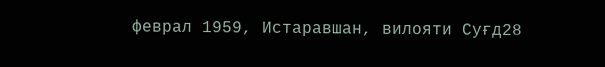феврал 1959, Истаравшан, вилояти Суғд28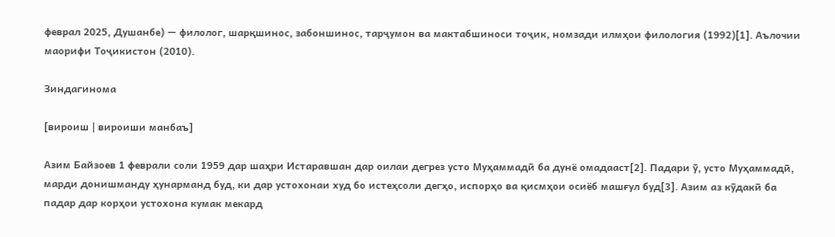феврал 2025, Душанбе) — филолог, шарқшинос, забоншинос, тарҷумон ва мактабшиноси тоҷик, номзади илмҳои филология (1992)[1]. Аълочии маорифи Тоҷикистон (2010).

Зиндагинома

[вироиш | вироиши манбаъ]

Азим Байзоев 1 феврали соли 1959 дар шаҳри Истаравшан дар оилаи дегрез усто Муҳаммадӣ ба дунё омадааст[2]. Падари ӯ, усто Муҳаммадӣ, марди донишманду ҳунарманд буд, ки дар устохонаи худ бо истеҳсоли дегҳо, испорҳо ва қисмҳои осиёб машғул буд[3]. Азим аз кӯдакӣ ба падар дар корҳои устохона кумак мекард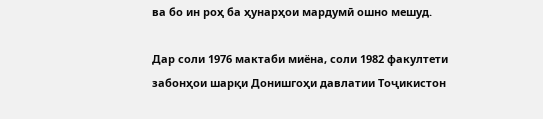ва бо ин роҳ ба ҳунарҳои мардумӣ ошно мешуд.

Дар соли 1976 мактаби миёна, соли 1982 факултети забонҳои шарқи Донишгоҳи давлатии Тоҷикистон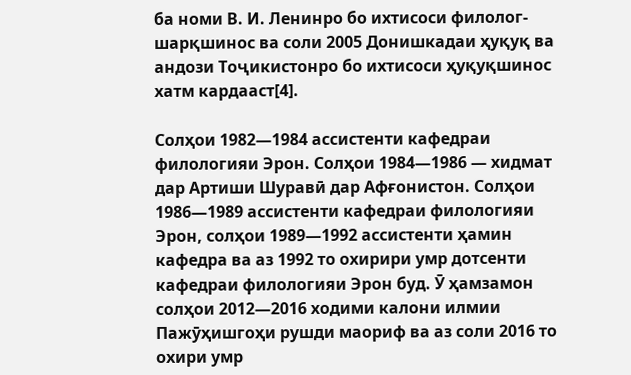ба номи В. И. Ленинро бо ихтисоси филолог-шарқшинос ва соли 2005 Донишкадаи ҳуқуқ ва андози Тоҷикистонро бо ихтисоси ҳуқуқшинос хатм кардааст[4].

Солҳои 1982—1984 ассистенти кафедраи филологияи Эрон. Солҳои 1984—1986 — хидмат дар Артиши Шуравӣ дар Афғонистон. Солҳои 1986—1989 ассистенти кафедраи филологияи Эрон, солҳои 1989—1992 ассистенти ҳамин кафедра ва аз 1992 то охирири умр дотсенти кафедраи филологияи Эрон буд. Ӯ ҳамзамон солҳои 2012—2016 ходими калони илмии Пажӯҳишгоҳи рушди маориф ва аз соли 2016 то охири умр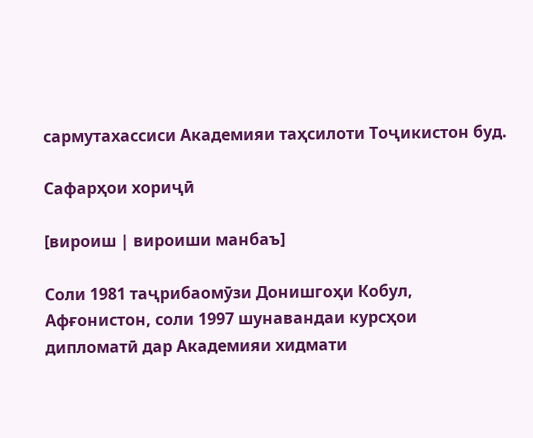сармутахассиси Академияи таҳсилоти Тоҷикистон буд.

Сафарҳои хориҷӣ

[вироиш | вироиши манбаъ]

Соли 1981 таҷрибаомӯзи Донишгоҳи Кобул, Афғонистон, соли 1997 шунавандаи курсҳои дипломатӣ дар Академияи хидмати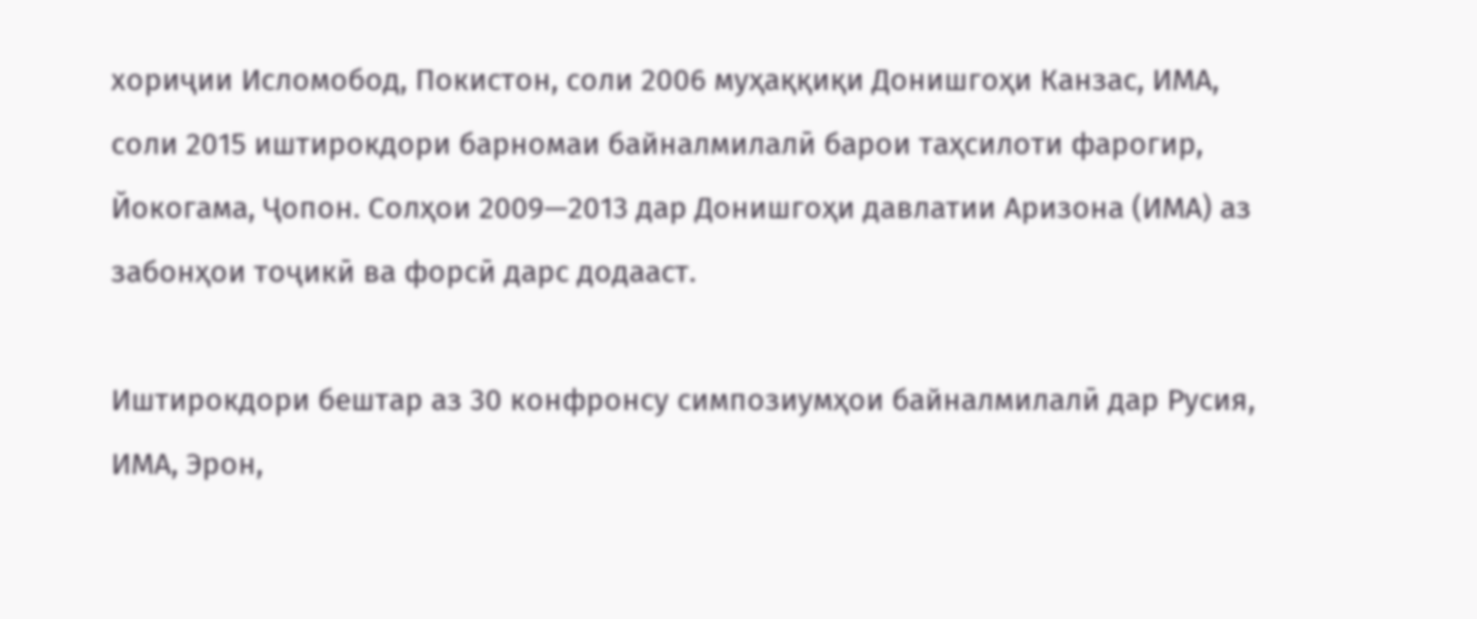хориҷии Исломобод, Покистон, соли 2006 муҳаққиқи Донишгоҳи Канзас, ИМА, соли 2015 иштирокдори барномаи байналмилалӣ барои таҳсилоти фарогир, Йокогама, Ҷопон. Солҳои 2009—2013 дар Донишгоҳи давлатии Аризона (ИМА) аз забонҳои тоҷикӣ ва форсӣ дарс додааст.

Иштирокдори бештар аз 30 конфронсу симпозиумҳои байналмилалӣ дар Русия, ИМА, Эрон,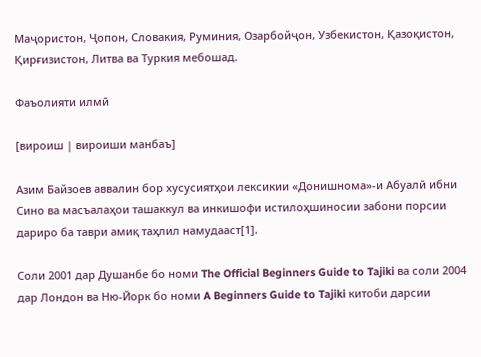Маҷористон, Ҷопон, Словакия, Руминия, Озарбойҷон, Узбекистон, Қазоқистон, Қирғизистон, Литва ва Туркия мебошад.

Фаъолияти илмӣ

[вироиш | вироиши манбаъ]

Азим Байзоев аввалин бор хусусиятҳои лексикии «Донишнома»-и Абуалӣ ибни Сино ва масъалаҳои ташаккул ва инкишофи истилоҳшиносии забони порсии дариро ба таври амиқ таҳлил намудааст[1].

Соли 2001 дар Душанбе бо номи The Official Beginners Guide to Tajiki ва соли 2004 дар Лондон ва Ню-Йорк бо номи A Beginners Guide to Tajiki китоби дарсии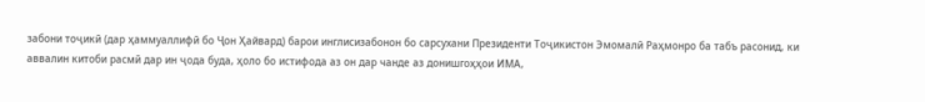забони тоҷикӣ (дар ҳаммуаллифӣ бо Ҷон Ҳайвард) барои инглисизабонон бо сарсухани Президенти Тоҷикистон Эмомалӣ Раҳмонро ба табъ расонид, ки аввалин китоби расмӣ дар ин ҷода буда, ҳоло бо истифода аз он дар чанде аз донишгоҳҳои ИМА,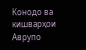Конодо ва кишварҳои Аврупо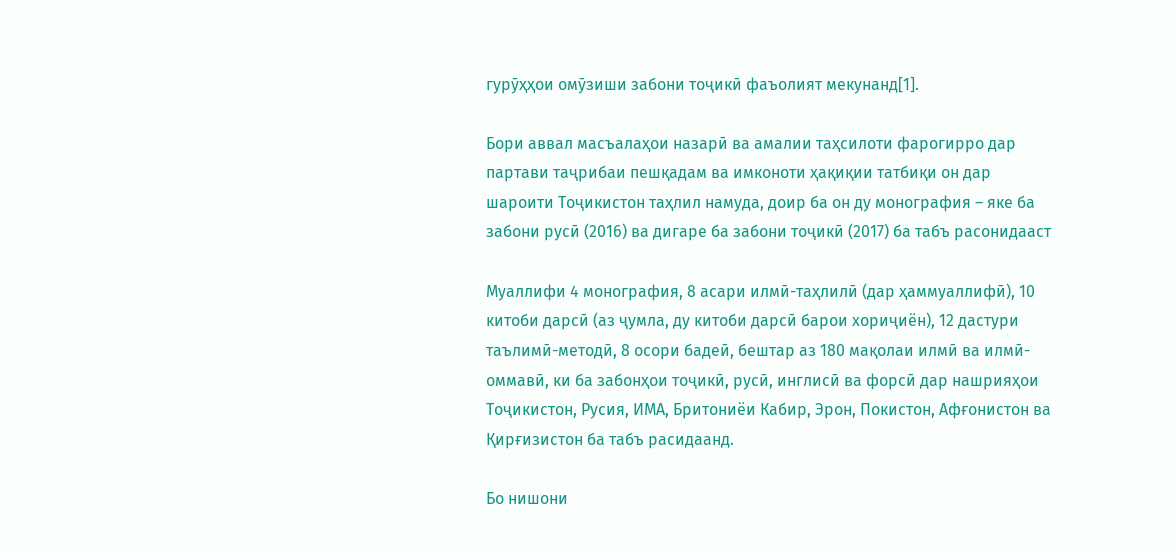гурӯҳҳои омӯзиши забони тоҷикӣ фаъолият мекунанд[1].

Бори аввал масъалаҳои назарӣ ва амалии таҳсилоти фарогирро дар партави таҷрибаи пешқадам ва имконоти ҳақиқии татбиқи он дар шароити Тоҷикистон таҳлил намуда, доир ба он ду монография – яке ба забони русӣ (2016) ва дигаре ба забони тоҷикӣ (2017) ба табъ расонидааст

Муаллифи 4 монография, 8 асари илмӣ-таҳлилӣ (дар ҳаммуаллифӣ), 10 китоби дарсӣ (аз ҷумла, ду китоби дарсӣ барои хориҷиён), 12 дастури таълимӣ-методӣ, 8 осори бадеӣ, бештар аз 180 мақолаи илмӣ ва илмӣ-оммавӣ, ки ба забонҳои тоҷикӣ, русӣ, инглисӣ ва форсӣ дар нашрияҳои Тоҷикистон, Русия, ИМА, Бритониёи Кабир, Эрон, Покистон, Афғонистон ва Қирғизистон ба табъ расидаанд.

Бо нишони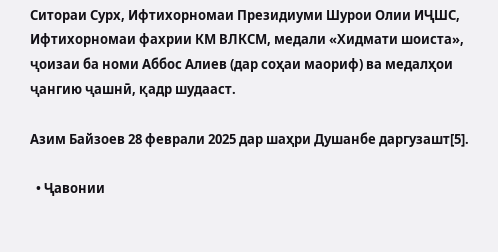Ситораи Сурх, Ифтихорномаи Президиуми Шурои Олии ИҶШС, Ифтихорномаи фахрии КМ ВЛКСМ, медали «Хидмати шоиста», ҷоизаи ба номи Аббос Алиев (дар соҳаи маориф) ва медалҳои ҷангию ҷашнӣ, қадр шудааст.

Азим Байзоев 28 феврали 2025 дар шаҳри Душанбе даргузашт[5].

  • Ҷавонии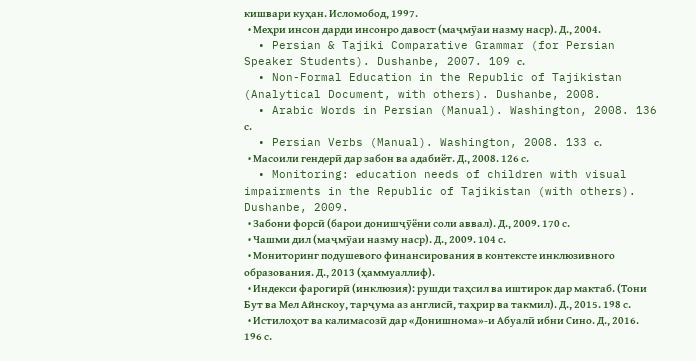кишвари куҳан. Исломобод, 1997.
  • Меҳри инсон дарди инсонро давост (маҷмӯаи назму наср). Д., 2004.
  • Persian & Tajiki Comparative Grammar (for Persian Speaker Students). Dushanbe, 2007. 109 с.
  • Non-Formal Education in the Republic of Tajikistan (Analytical Document, with others). Dushanbe, 2008.
  • Arabic Words in Persian (Manual). Washington, 2008. 136 с.
  • Persian Verbs (Manual). Washington, 2008. 133 с.
  • Масоили гендерӣ дар забон ва адабиёт. Д., 2008. 126 с.
  • Monitoring: еducation needs of children with visual impairments in the Republic of Tajikistan (with others). Dushanbe, 2009.
  • Забони форсӣ (барои донишҷӯёни соли аввал). Д., 2009. 170 с.
  • Чашми дил (маҷмӯаи назму наср). Д., 2009. 104 с.
  • Мониторинг подушевого финансирования в контексте инклюзивного образования. Д., 2013 (ҳаммуаллиф).
  • Индекси фарогирӣ (инклюзия): рушди таҳсил ва иштирок дар мактаб. (Тони Бут ва Мел Айнскоу, тарҷума аз англисӣ, таҳрир ва такмил). Д., 2015. 198 с.
  • Истилоҳот ва калимасозӣ дар «Донишнома»-и Абуалӣ ибни Сино. Д., 2016. 196 с.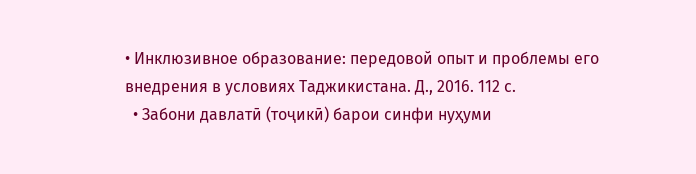• Инклюзивное образование: передовой опыт и проблемы его внедрения в условиях Таджикистана. Д., 2016. 112 с.
  • Забони давлатӣ (тоҷикӣ) барои синфи нуҳуми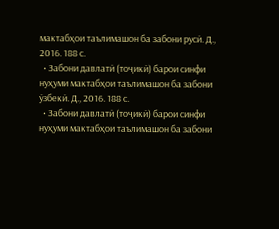мактабҳои таълимашон ба забони русӣ. Д., 2016. 188 с.
  • Забони давлатӣ (тоҷикӣ) барои синфи нуҳуми мактабҳои таълимашон ба забони ӯзбекӣ. Д., 2016. 188 с.
  • Забони давлатӣ (тоҷикӣ) барои синфи нуҳуми мактабҳои таълимашон ба забони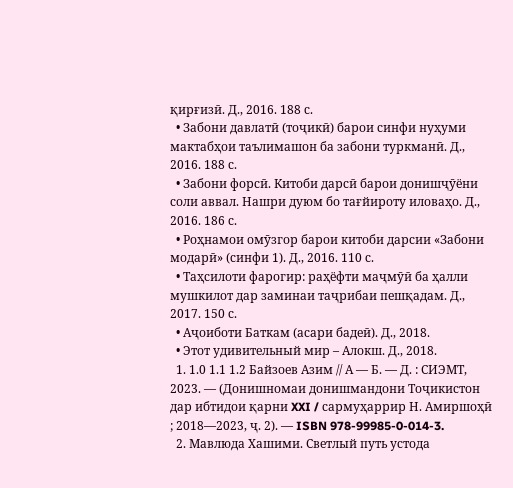қирғизӣ. Д., 2016. 188 с.
  • Забони давлатӣ (тоҷикӣ) барои синфи нуҳуми мактабҳои таълимашон ба забони туркманӣ. Д., 2016. 188 с.
  • Забони форсӣ. Китоби дарсӣ барои донишҷӯёни соли аввал. Нашри дуюм бо тағйироту иловаҳо. Д., 2016. 186 с.
  • Роҳнамои омӯзгор барои китоби дарсии «Забони модарӣ» (синфи 1). Д., 2016. 110 с.
  • Таҳсилоти фарогир: раҳёфти маҷмӯӣ ба ҳалли мушкилот дар заминаи таҷрибаи пешқадам. Д., 2017. 150 с.
  • Аҷоиботи Баткам (асари бадеӣ). Д., 2018.
  • Этот удивительный мир – Алокш. Д., 2018.
  1. 1.0 1.1 1.2 Байзоев Азим // А — Б. — Д. : СИЭМТ, 2023. — (Донишномаи донишмандони Тоҷикистон дар ибтидои қарни XXI / сармуҳаррир Н. Амиршоҳӣ ; 2018—2023, ҷ. 2). — ISBN 978-99985-0-014-3.
  2. Мавлюда Хашими. Светлый путь устода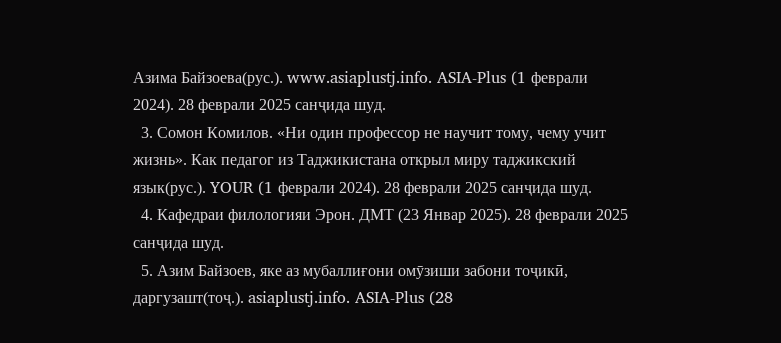Азима Байзоева(рус.). www.asiaplustj.info. ASIA-Plus (1 феврали 2024). 28 феврали 2025 санҷида шуд.
  3. Сомон Комилов. «Ни один профессор не научит тому, чему учит жизнь». Как педагог из Таджикистана открыл миру таджикский язык(рус.). YOUR (1 феврали 2024). 28 феврали 2025 санҷида шуд.
  4. Кафедраи филологияи Эрон. ДМТ (23 Январ 2025). 28 феврали 2025 санҷида шуд.
  5. Азим Байзоев, яке аз мубаллиғони омӯзиши забони тоҷикӣ, даргузашт(тоҷ.). asiaplustj.info. ASIA-Plus (28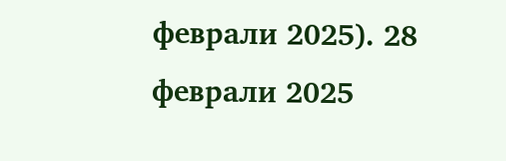феврали 2025). 28 феврали 2025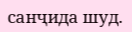санҷида шуд.